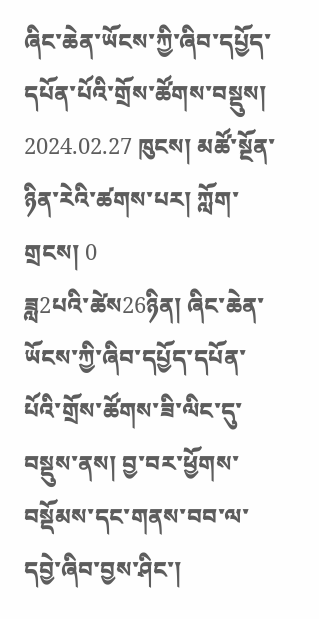ཞིང་ཆེན་ཡོངས་ཀྱི་ཞིབ་དཔྱོད་དཔོན་པོའི་གྲོས་ཚོགས་བསྡུས།
2024.02.27 ཁུངས། མཚོ་སྔོན་ཉིན་རེའི་ཚགས་པར། ཀློག་གྲངས། 0
ཟླ2པའི་ཚེས26ཉིན། ཞིང་ཆེན་ཡོངས་ཀྱི་ཞིབ་དཔྱོད་དཔོན་པོའི་གྲོས་ཚོགས་ཟི་ལིང་དུ་བསྡུས་ནས། བྱ་བར་ཕྱོགས་བསྡོམས་དང་གནས་བབ་ལ་དབྱེ་ཞིབ་བྱས་ཤིང་།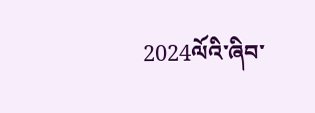2024ལོའི་ཞིབ་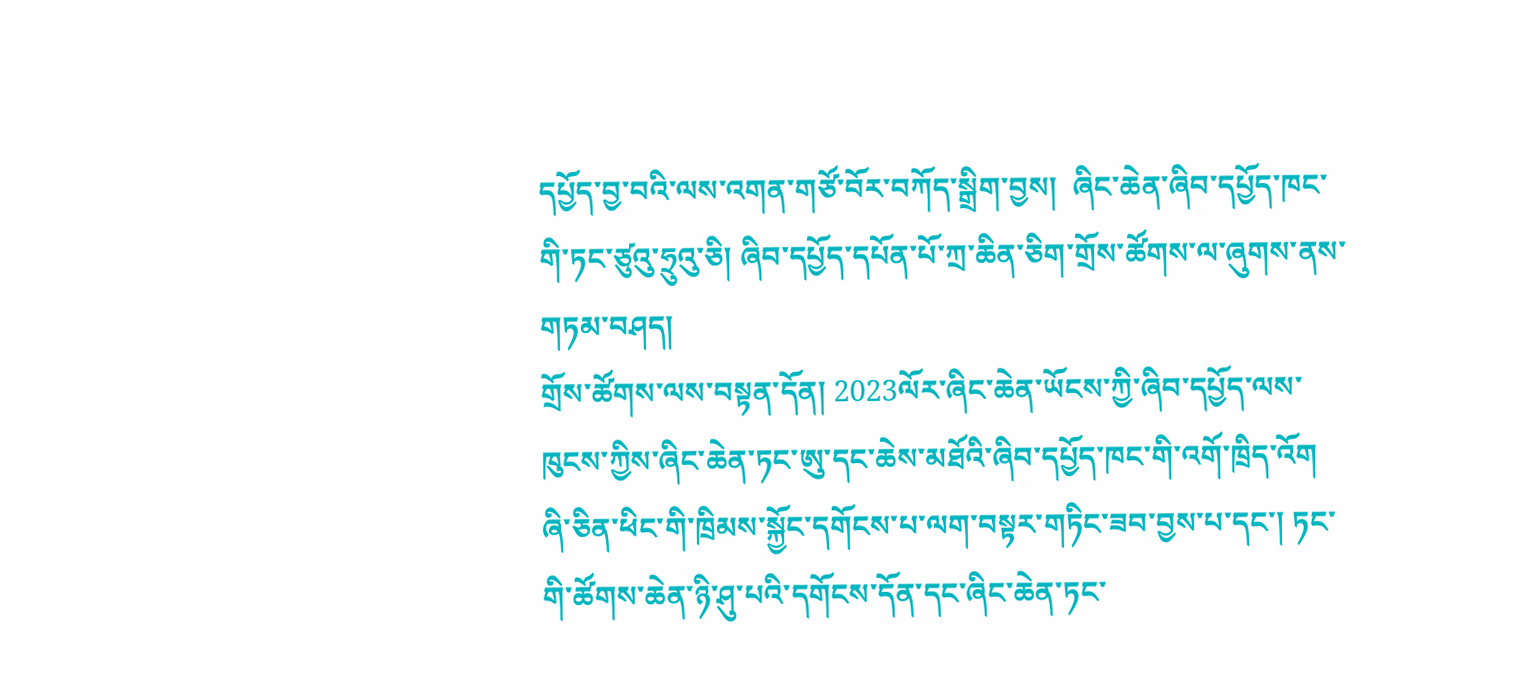དཔྱོད་བྱ་བའི་ལས་འགན་གཙོ་བོར་བཀོད་སྒྲིག་བྱས།  ཞིང་ཆེན་ཞིབ་དཔྱོད་ཁང་གི་ཏང་ཙུའུ་ཧྲུའུ་ཅི། ཞིབ་དཔྱོད་དཔོན་པོ་ཀྲ་ཆིན་ཅིག་གྲོས་ཚོགས་ལ་ཞུགས་ནས་གཏམ་བཤད།
གྲོས་ཚོགས་ལས་བསྟན་དོན། 2023ལོར་ཞིང་ཆེན་ཡོངས་ཀྱི་ཞིབ་དཔྱོད་ལས་ཁུངས་ཀྱིས་ཞིང་ཆེན་ཏང་ཨུ་དང་ཆེས་མཐོའི་ཞིབ་དཔྱོད་ཁང་གི་འགོ་ཁྲིད་འོག  ཞི་ཅིན་ཕིང་གི་ཁྲིམས་སྐྱོང་དགོངས་པ་ལག་བསྟར་གཏིང་ཟབ་བྱས་པ་དང་། ཏང་གི་ཚོགས་ཆེན་ཉི་ཤུ་པའི་དགོངས་དོན་དང་ཞིང་ཆེན་ཏང་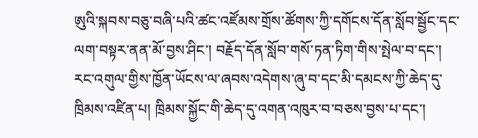ཨུའི་སྐབས་བཅུ་བཞི་པའི་ཚང་འཛོམས་གྲོས་ཚོགས་ཀྱི་དགོངས་དོན་སློབ་སྦྱོང་དང་ལག་བསྟར་ནན་མོ་བྱས་ཤིང་། བརྗོད་དོན་སློབ་གསོ་ཏན་ཏིག་གིས་སྤེལ་བ་དང་། རང་འགུལ་གྱིས་ཁྱོན་ཡོངས་ལ་ཞབས་འདེགས་ཞུ་བ་དང་མི་དམངས་ཀྱི་ཆེད་དུ་ཁྲིམས་འཛིན་པ། ཁྲིམས་སྐྱོང་གི་ཆེད་དུ་འགན་འཁུར་བ་བཅས་བྱས་པ་དང་།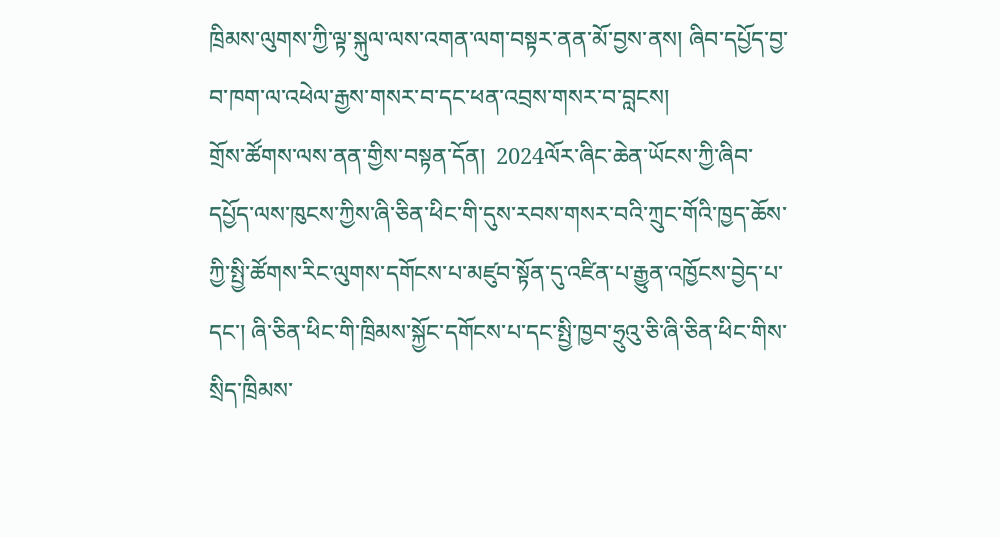ཁྲིམས་ལུགས་ཀྱི་ལྟ་སྐུལ་ལས་འགན་ལག་བསྟར་ནན་མོ་བྱས་ནས། ཞིབ་དཔྱོད་བྱ་བ་ཁག་ལ་འཕེལ་རྒྱས་གསར་བ་དང་ཕན་འབྲས་གསར་བ་བླངས།
གྲོས་ཚོགས་ལས་ནན་གྱིས་བསྟན་དོན།  2024ལོར་ཞིང་ཆེན་ཡོངས་ཀྱི་ཞིབ་དཔྱོད་ལས་ཁུངས་ཀྱིས་ཞི་ཅིན་ཕིང་གི་དུས་རབས་གསར་བའི་ཀྲུང་གོའི་ཁྱད་ཆོས་ཀྱི་སྤྱི་ཚོགས་རིང་ལུགས་དགོངས་པ་མཛུབ་སྟོན་དུ་འཛིན་པ་རྒྱུན་འཁྱོངས་བྱེད་པ་དང་། ཞི་ཅིན་ཕིང་གི་ཁྲིམས་སྐྱོང་དགོངས་པ་དང་སྤྱི་ཁྱབ་ཧྲུའུ་ཅི་ཞི་ཅིན་ཕིང་གིས་སྲིད་ཁྲིམས་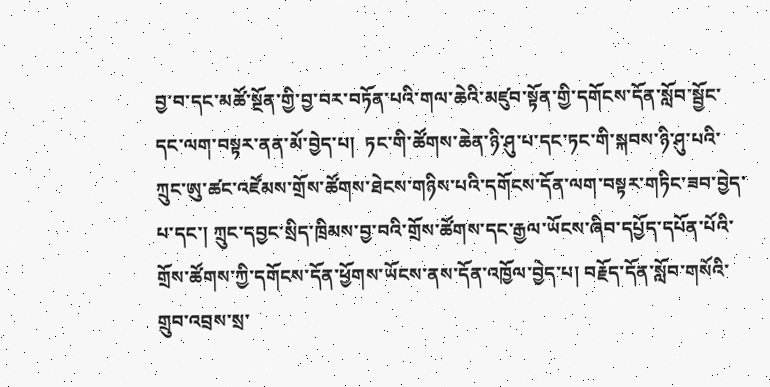བྱ་བ་དང་མཚོ་སྔོན་གྱི་བྱ་བར་བཏོན་པའི་གལ་ཆེའི་མཛུབ་སྟོན་གྱི་དགོངས་དོན་སློབ་སྦྱོང་དང་ལག་བསྟར་ནན་མོ་བྱེད་པ།  ཏང་གི་ཚོགས་ཆེན་ཉི་ཤུ་པ་དང་ཏང་གི་སྐབས་ཉི་ཤུ་པའི་ཀྲུང་ཨུ་ཚང་འཛོམས་གྲོས་ཚོགས་ཐེངས་གཉིས་པའི་དགོངས་དོན་ལག་བསྟར་གཏིང་ཟབ་བྱེད་པ་དང་། ཀྲུང་དབྱང་སྲིད་ཁྲིམས་བྱ་བའི་གྲོས་ཚོགས་དང་རྒྱལ་ཡོངས་ཞིབ་དཔྱོད་དཔོན་པོའི་གྲོས་ཚོགས་ཀྱི་དགོངས་དོན་ཕྱོགས་ཡོངས་ནས་དོན་འཁྱོལ་བྱེད་པ། བརྗོད་དོན་སློབ་གསོའི་གྲུབ་འབྲས་སྲ་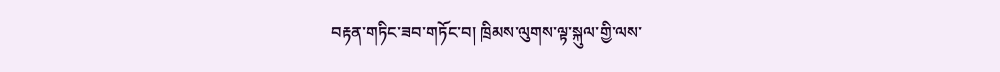བརྟན་གཏིང་ཟབ་གཏོང་བ། ཁྲིམས་ལུགས་ལྟ་སྐུལ་གྱི་ལས་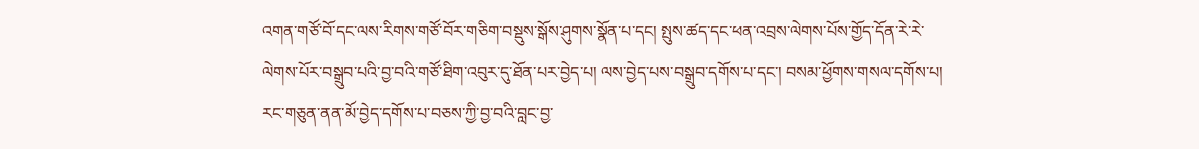འགན་གཙོ་བོ་དང་ལས་རིགས་གཙོ་བོར་གཅིག་བསྡུས་སྒོས་ཤུགས་སྣོན་པ་དང། སྤུས་ཚད་དང་ཕན་འབྲས་ལེགས་པོས་གྱོད་དོན་རེ་རེ་ལེགས་པོར་བསྒྲུབ་པའི་བྱ་བའི་གཙོ་ཐིག་འབུར་དུ་ཐོན་པར་བྱེད་པ། ལས་བྱེད་པས་བསྒྲུབ་དགོས་པ་དང་། བསམ་ཕྱོགས་གསལ་དགོས་པ། རང་གཅུན་ནན་མོ་བྱེད་དགོས་པ་བཅས་ཀྱི་བྱ་བའི་བླང་བྱ་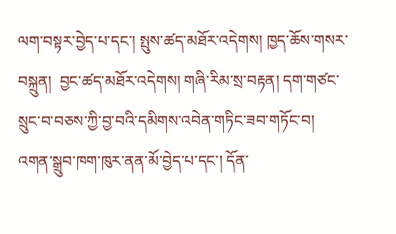ལག་བསྟར་བྱེད་པ་དང་། སྤུས་ཚད་མཐོར་འདེགས། ཁྱད་ཆོས་གསར་བསྐྲུན།  བྱང་ཚད་མཐོར་འདེགས། གཞི་རིམ་སྲ་བརྟན། དག་གཙང་སྲུང་བ་བཅས་ཀྱི་བྱ་བའི་དམིགས་འབེན་གཏིང་ཟབ་གཏོང་བ།  འགན་སྒྲུབ་ཁག་ཁུར་ནན་མོ་བྱེད་པ་དང་། དོན་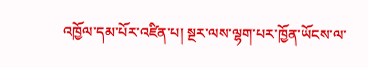འཁྱོལ་དམ་པོར་འཛིན་པ། སྔར་ལས་ལྷག་པར་ཁྱོན་ཡོངས་ལ་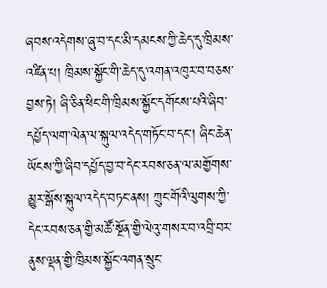ཞབས་འདེགས་ཞུ་བ་དང་མི་དམངས་ཀྱི་ཆེད་དུ་ཁྲིམས་འཛིན་པ། ཁྲིམས་སྐྱོང་གི་ཆེད་དུ་འགན་འཁུར་བ་བཅས་བྱས་ཏེ། ཞི་ཅིན་ཕིང་གི་ཁྲིམས་སྐྱོང་དགོངས་པའི་ཞིབ་དཔྱོད་ལག་ལེན་ལ་སྐུལ་འདེད་གཏོང་བ་དང་། ཞིང་ཆེན་ཡོངས་ཀྱི་ཞིབ་དཔྱོད་བྱ་བ་དེང་རབས་ཅན་ལ་མགྱོགས་མྱུར་སྒོས་སྐུལ་འདེད་བཏང་ནས། ཀྲུང་གོའི་ལུགས་ཀྱི་དེང་རབས་ཅན་གྱི་མཚོ་སྔོན་གྱི་ལེའུ་གསར་བ་འབྲི་བར་ནུས་ལྡན་གྱི་ཁྲིམས་སྐྱོང་འགན་སྲུང་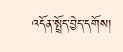འདོན་སྤྲོད་བྱེད་དགོས།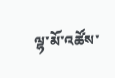ལྷ་མོ་འཚོས་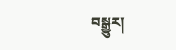བསྒྱུར།